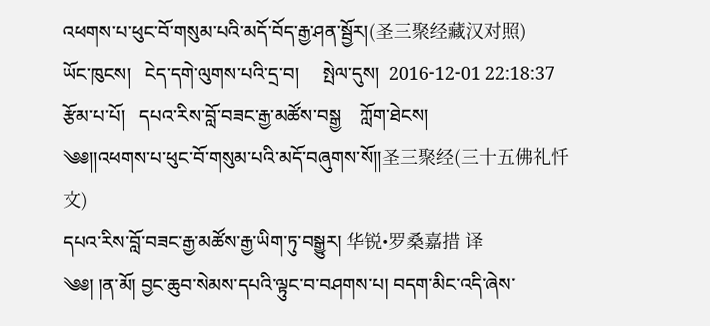འཕགས་པ་ཕུང་བོ་གསུམ་པའི་མདོ་བོད་རྒྱ་ཤན་སྦྱོར།(圣三聚经藏汉对照)
ཡོང་ཁུངས།   ངེད་དགེ་ལུགས་པའི་དྲ་བ།     སྤེལ་དུས།  2016-12-01 22:18:37     རྩོམ་པ་པོ།   དཔའ་རིས་བློ་བཟང་རྒྱ་མཚོས་བསྒྱ    ཀློག་ཐེངས།
༄༅།།འཕགས་པ་ཕུང་བོ་གསུམ་པའི་མདོ་བཞུགས་སོ།།圣三聚经(三十五佛礼忏文)
དཔའ་རིས་བློ་བཟང་རྒྱ་མཚོས་རྒྱ་ཡིག་ཏུ་བསྒྱུར། 华锐•罗桑嘉措 译
༄༅། །ན་མོ། བྱང་ཆུབ་སེམས་དཔའི་ལྟུང་བ་བཤགས་པ། བདག་མིང་འདི་ཞེས་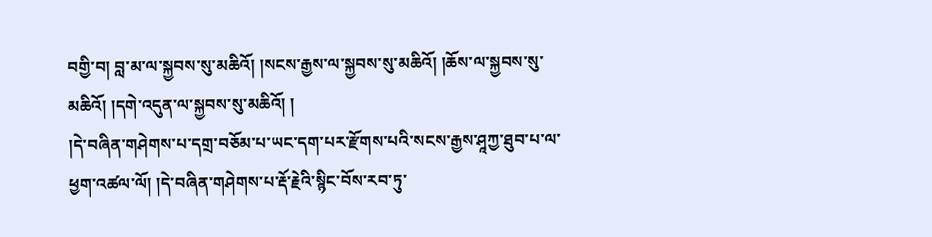བགྱི་བ། བླ་མ་ལ་སྐྱབས་སུ་མཆིའོ། །སངས་རྒྱས་ལ་སྐྱབས་སུ་མཆིའོ། །ཆོས་ལ་སྐྱབས་སུ་མཆིའོ། །དགེ་འདུན་ལ་སྐྱབས་སུ་མཆིའོ། །
།དེ་བཞིན་གཤེགས་པ་དགྲ་བཅོམ་པ་ཡང་དག་པར་རྫོགས་པའི་སངས་རྒྱས་ཤཱཀྱ་ཐུབ་པ་ལ་ཕྱག་འཚལ་ལོ། །དེ་བཞིན་གཤེགས་པ་རྡོ་རྗེའི་སྙིང་བོས་རབ་ཏུ་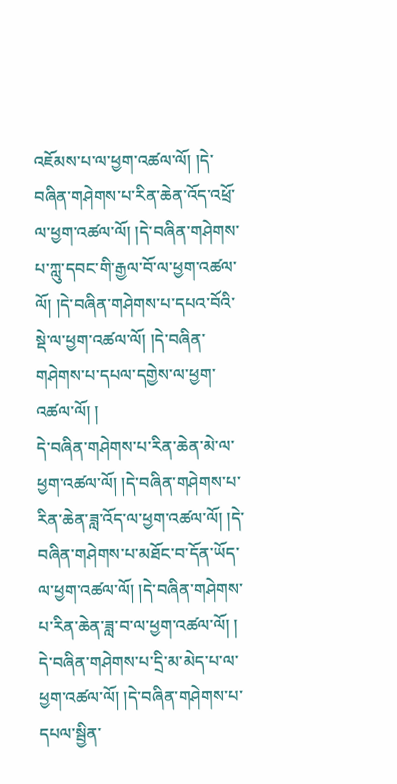འཇོམས་པ་ལ་ཕྱག་འཚལ་ལོ། །དེ་བཞིན་གཤེགས་པ་རིན་ཆེན་འོད་འཕྲོ་ལ་ཕྱག་འཚལ་ལོ། །དེ་བཞིན་གཤེགས་པ་ཀླུ་དབང་གི་རྒྱལ་བོ་ལ་ཕྱག་འཚལ་ལོ། །དེ་བཞིན་གཤེགས་པ་དཔའ་བོའི་སྡེ་ལ་ཕྱག་འཚལ་ལོ། །དེ་བཞིན་གཤེགས་པ་དཔལ་དགྱེས་ལ་ཕྱག་འཚལ་ལོ། །
དེ་བཞིན་གཤེགས་པ་རིན་ཆེན་མེ་ལ་ཕྱག་འཚལ་ལོ། །དེ་བཞིན་གཤེགས་པ་རིན་ཆེན་ཟླ་འོད་ལ་ཕྱག་འཚལ་ལོ། །དེ་བཞིན་གཤེགས་པ་མཐོང་བ་དོན་ཡོད་ལ་ཕྱག་འཚལ་ལོ། །དེ་བཞིན་གཤེགས་པ་རིན་ཆེན་ཟླ་བ་ལ་ཕྱག་འཚལ་ལོ། །
དེ་བཞིན་གཤེགས་པ་དྲི་མ་མེད་པ་ལ་ཕྱག་འཚལ་ལོ། །དེ་བཞིན་གཤེགས་པ་དཔལ་སྦྱིན་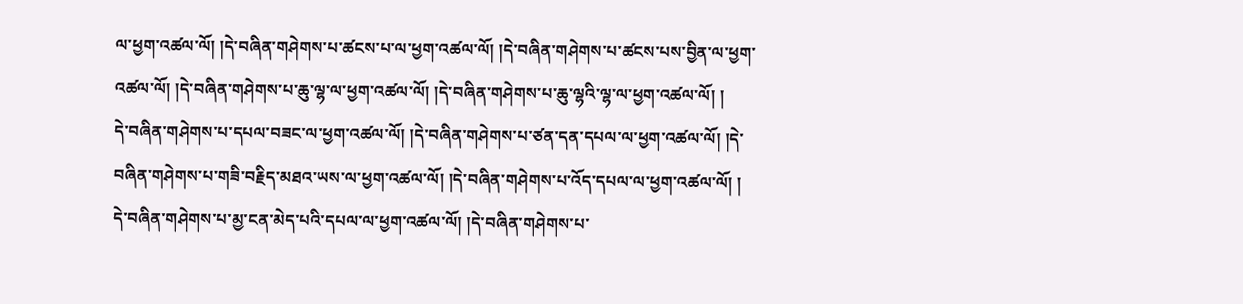ལ་ཕྱག་འཚལ་ལོ། །དེ་བཞིན་གཤེགས་པ་ཚངས་པ་ལ་ཕྱག་འཚལ་ལོ། །དེ་བཞིན་གཤེགས་པ་ཚངས་པས་བྱིན་ལ་ཕྱག་འཚལ་ལོ། །དེ་བཞིན་གཤེགས་པ་ཆུ་ལྷ་ལ་ཕྱག་འཚལ་ལོ། །དེ་བཞིན་གཤེགས་པ་ཆུ་ལྷའི་ལྷ་ལ་ཕྱག་འཚལ་ལོ། །
དེ་བཞིན་གཤེགས་པ་དཔལ་བཟང་ལ་ཕྱག་འཚལ་ལོ། །དེ་བཞིན་གཤེགས་པ་ཙན་དན་དཔལ་ལ་ཕྱག་འཚལ་ལོ། །དེ་བཞིན་གཤེགས་པ་གཟི་བརྗིད་མཐའ་ཡས་ལ་ཕྱག་འཚལ་ལོ། །དེ་བཞིན་གཤེགས་པ་འོད་དཔལ་ལ་ཕྱག་འཚལ་ལོ། །
དེ་བཞིན་གཤེགས་པ་མྱ་ངན་མེད་པའི་དཔལ་ལ་ཕྱག་འཚལ་ལོ། །དེ་བཞིན་གཤེགས་པ་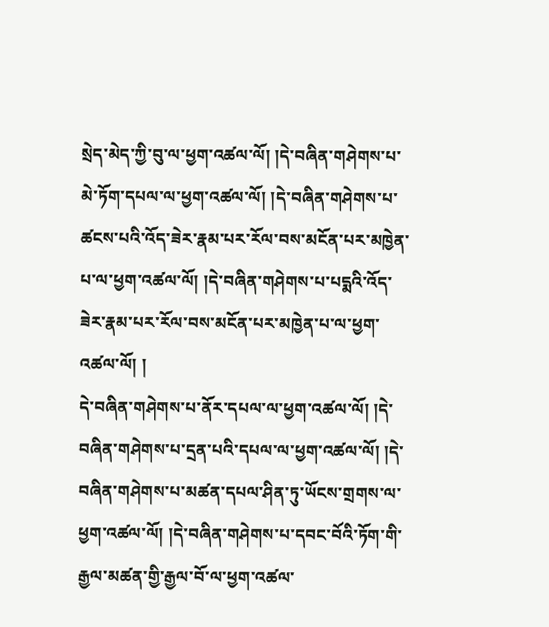སྲེད་མེད་ཀྱི་བུ་ལ་ཕྱག་འཚལ་ལོ། །དེ་བཞིན་གཤེགས་པ་མེ་ཏོག་དཔལ་ལ་ཕྱག་འཚལ་ལོ། །དེ་བཞིན་གཤེགས་པ་ཚངས་པའི་འོད་ཟེར་རྣམ་པར་རོལ་བས་མངོན་པར་མཁྱེན་པ་ལ་ཕྱག་འཚལ་ལོ། །དེ་བཞིན་གཤེགས་པ་པདྨའི་འོད་ཟེར་རྣམ་པར་རོལ་བས་མངོན་པར་མཁྱེན་པ་ལ་ཕྱག་འཚལ་ལོ། །
དེ་བཞིན་གཤེགས་པ་ནོར་དཔལ་ལ་ཕྱག་འཚལ་ལོ། །དེ་བཞིན་གཤེགས་པ་དྲན་པའི་དཔལ་ལ་ཕྱག་འཚལ་ལོ། །དེ་བཞིན་གཤེགས་པ་མཚན་དཔལ་ཤིན་ཏུ་ཡོངས་གྲགས་ལ་ཕྱག་འཚལ་ལོ། །དེ་བཞིན་གཤེགས་པ་དབང་བོའི་ཏོག་གི་རྒྱལ་མཚན་གྱི་རྒྱལ་བོ་ལ་ཕྱག་འཚལ་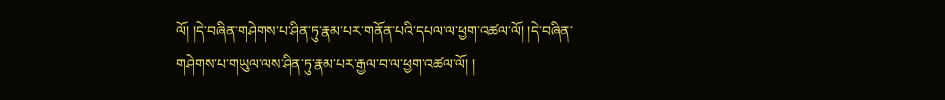ལོ། །དེ་བཞིན་གཤེགས་པ་ཤིན་ཏུ་རྣམ་པར་གནོན་པའི་དཔལ་ལ་ཕྱག་འཚལ་ལོ། །དེ་བཞིན་གཤེགས་པ་གཡུལ་ལས་ཤིན་ཏུ་རྣམ་པར་རྒྱལ་བ་ལ་ཕྱག་འཚལ་ལོ། །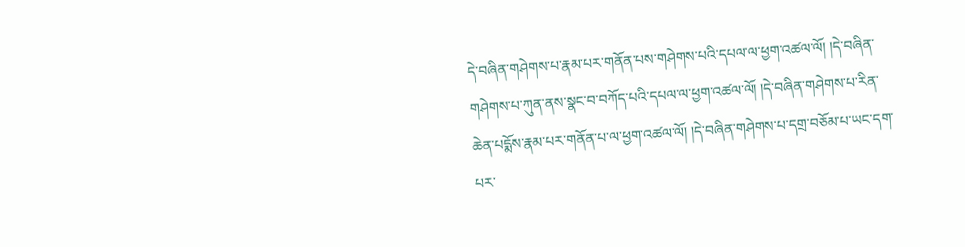དེ་བཞིན་གཤེགས་པ་རྣམ་པར་གནོན་པས་གཤེགས་པའི་དཔལ་ལ་ཕྱག་འཚལ་ལོ། །དེ་བཞིན་གཤེགས་པ་ཀུན་ནས་སྣང་བ་བཀོད་པའི་དཔལ་ལ་ཕྱག་འཚལ་ལོ། །དེ་བཞིན་གཤེགས་པ་རིན་ཆེན་པདྨོས་རྣམ་པར་གནོན་པ་ལ་ཕྱག་འཚལ་ལོ། །དེ་བཞིན་གཤེགས་པ་དགྲ་བཅོམ་པ་ཡང་དག་པར་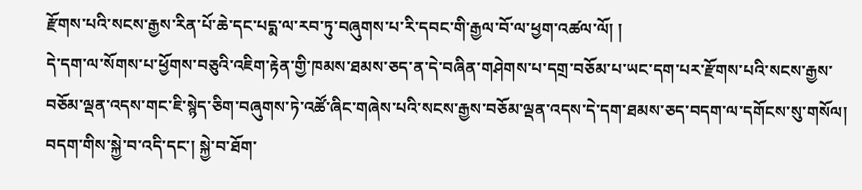རྫོགས་པའི་སངས་རྒྱས་རིན་པོ་ཆེ་དང་པདྨ་ལ་རབ་ཏུ་བཞུགས་པ་རི་དབང་གི་རྒྱལ་བོ་ལ་ཕྱག་འཚལ་ལོ། །
དེ་དག་ལ་སོགས་པ་ཕྱོགས་བཅུའི་འཇིག་རྟེན་གྱི་ཁམས་ཐམས་ཅད་ན་དེ་བཞིན་གཤེགས་པ་དགྲ་བཅོམ་པ་ཡང་དག་པར་རྫོགས་པའི་སངས་རྒྱས་བཅོམ་ལྡན་འདས་གང་ཇི་སྙེད་ཅིག་བཞུགས་ཏེ་འཚོ་ཞིང་གཞེས་པའི་སངས་རྒྱས་བཅོམ་ལྡན་འདས་དེ་དག་ཐམས་ཅད་བདག་ལ་དགོངས་སུ་གསོལ།
བདག་གིས་སྐྱེ་བ་འདི་དང་། སྐྱེ་བ་ཐོག་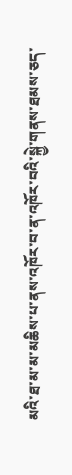མའི་ཐ་མ་མ་མཆིས་པ་ནས་འཁོར་བ་ན་འཁོར་བའི་སྐྱེ་གནས་ཐམས་ཅད་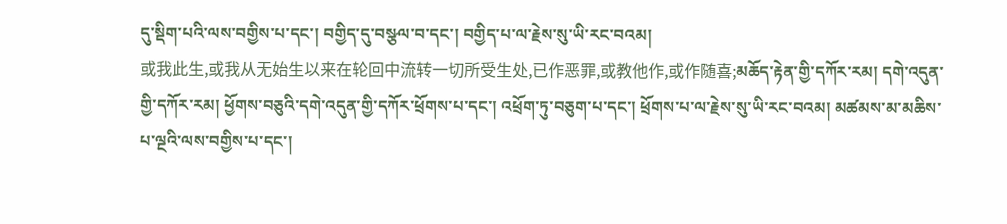དུ་སྡིག་པའི་ལས་བགྱིས་པ་དང་། བགྱིད་དུ་བསྩལ་བ་དང་། བགྱིད་པ་ལ་རྗེས་སུ་ཡི་རང་བའམ།
或我此生,或我从无始生以来在轮回中流转一切所受生处,已作恶罪,或教他作,或作随喜;མཆོད་རྟེན་གྱི་དཀོར་རམ། དགེ་འདུན་གྱི་དཀོར་རམ། ཕྱོགས་བཅུའི་དགེ་འདུན་གྱི་དཀོར་ཕྲོགས་པ་དང་། འཕྲོག་ཏུ་བཅུག་པ་དང་། ཕྲོགས་པ་ལ་རྗེས་སུ་ཡི་རང་བའམ། མཚམས་མ་མཆིས་པ་ལྔའི་ལས་བགྱིས་པ་དང་།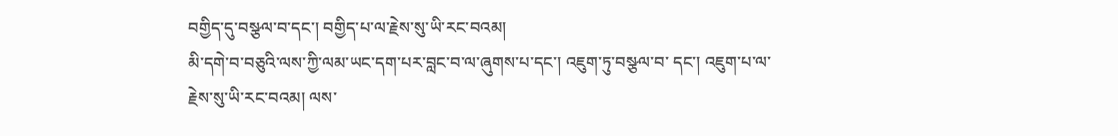བགྱིད་དུ་བསྩལ་བ་དང་། བགྱིད་པ་ལ་རྗེས་སུ་ཡི་རང་བའམ།
མི་དགེ་བ་བཅུའི་ལས་ཀྱི་ལམ་ཡང་དག་པར་བླང་བ་ལ་ཞུགས་པ་དང་། འཇུག་ཏུ་བསྩལ་བ་ དང་། འཇུག་པ་ལ་རྗེས་སུ་ཡི་རང་བའམ། ལས་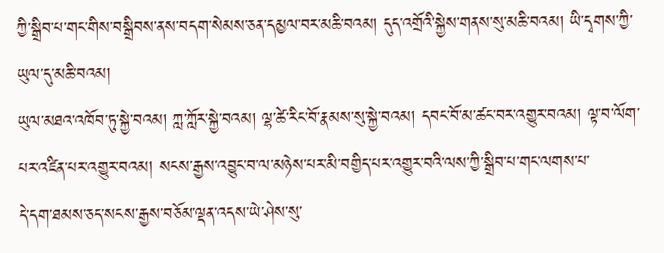ཀྱི་སྒྲིབ་པ་གང་གིས་བསྒྲིབས་ནས་བདག་སེམས་ཅན་དམྱལ་བར་མཆི་བའམ། དུད་འགྲོའི་སྐྱེས་གནས་སུ་མཆི་བའམ། ཡི་དྭགས་ཀྱི་ཡུལ་དུ་མཆི་བའམ།
ཡུལ་མཐའ་འཁོབ་ཏུ་སྐྱེ་བའམ། ཀླ་ཀློར་སྐྱེ་བའམ། ལྷ་ཚེ་རིང་བོ་རྣམས་སུ་སྐྱེ་བའམ། དབང་བོ་མ་ཚང་བར་འགྱུར་བའམ། ལྟ་བ་ལོག་པར་འཛིན་པར་འགྱུར་བའམ། སངས་རྒྱས་འབྱུང་བ་ལ་མཉེས་པར་མི་བགྱིད་པར་འགྱུར་བའི་ལས་ཀྱི་སྒྲིབ་པ་གང་ལགས་པ་
དེ་དག་ཐམས་ཅད་སངས་རྒྱས་བཅོམ་ལྡན་འདས་ཡེ་ཤེས་སུ་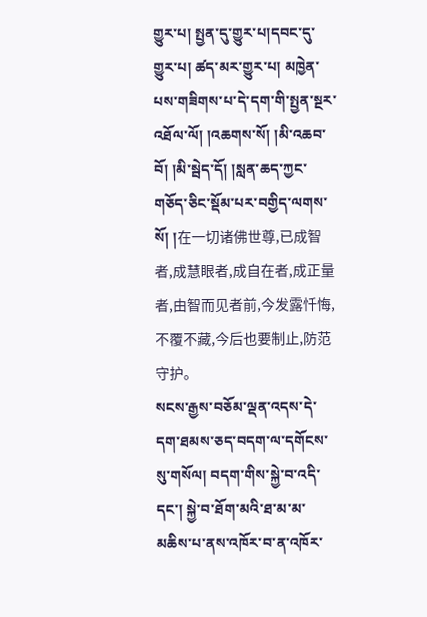གྱུར་པ། སྤྱན་དུ་གྱུར་པ།དབང་དུ་གྱུར་པ། ཚད་མར་གྱུར་པ། མཁྱེན་པས་གཟིགས་པ་དེ་དག་གི་སྤྱན་སྔར་འཐོལ་ལོ། །འཆགས་སོ། །མི་འཆབ་བོ། །མི་སྦེད་དོ། །སླན་ཆད་ཀྱང་གཅོད་ཅིང་སྡོམ་པར་བགྱིད་ལགས་སོ། །在一切诸佛世尊,已成智者,成慧眼者,成自在者,成正量者,由智而见者前,今发露忏悔,不覆不藏,今后也要制止,防范守护。
སངས་རྒྱས་བཅོམ་ལྡན་འདས་དེ་དག་ཐམས་ཅད་བདག་ལ་དགོངས་སུ་གསོལ། བདག་གིས་སྐྱེ་བ་འདི་དང་། སྐྱེ་བ་ཐོག་མའི་ཐ་མ་མ་མཆིས་པ་ནས་འཁོར་བ་ན་འཁོར་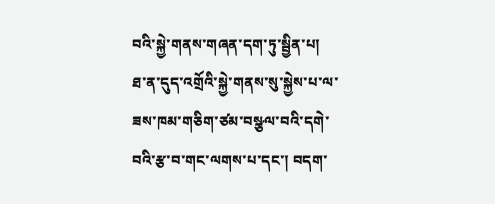བའི་སྐྱེ་གནས་གཞན་དག་ཏུ་སྦྱིན་པ།
ཐ་ན་དུད་འགྲོའི་སྐྱེ་གནས་སུ་སྐྱེས་པ་ལ་ཟས་ཁམ་གཅིག་ཙམ་བསྩལ་བའི་དགེ་བའི་རྩ་བ་གང་ལགས་པ་དང་། བདག་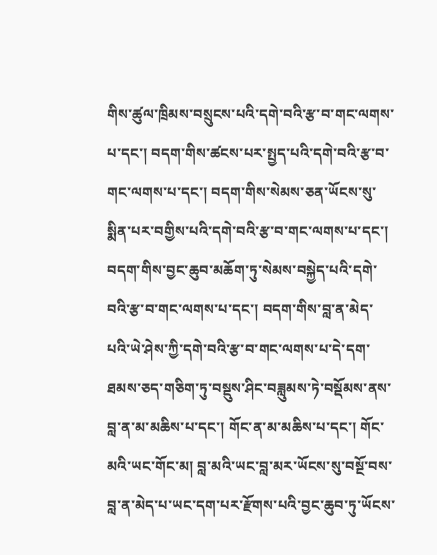གིས་ཚུལ་ཁྲིམས་བསྲུངས་པའི་དགེ་བའི་རྩ་བ་གང་ལགས་པ་དང་། བདག་གིས་ཚངས་པར་སྤྱད་པའི་དགེ་བའི་རྩ་བ་གང་ལགས་པ་དང་། བདག་གིས་སེམས་ཅན་ཡོངས་སུ་སྨིན་པར་བགྱིས་པའི་དགེ་བའི་རྩ་བ་གང་ལགས་པ་དང་།
བདག་གིས་བྱང་ཆུབ་མཆོག་ཏུ་སེམས་བསྐྱེད་པའི་དགེ་བའི་རྩ་བ་གང་ལགས་པ་དང་། བདག་གིས་བླ་ན་མེད་པའི་ཡེ་ཤེས་ཀྱི་དགེ་བའི་རྩ་བ་གང་ལགས་པ་དེ་དག་ཐམས་ཅད་གཅིག་ཏུ་བསྡུས་ཤིང་བཟླུམས་ཏེ་བསྡོམས་ནས་བླ་ན་མ་མཆིས་པ་དང་། གོང་ན་མ་མཆིས་པ་དང་། གོང་མའི་ཡང་གོང་མ། བླ་མའི་ཡང་བླ་མར་ཡོངས་སུ་བསྔོ་བས་བླ་ན་མེད་པ་ཡང་དག་པར་རྫོགས་པའི་བྱང་ཆུབ་ཏུ་ཡོངས་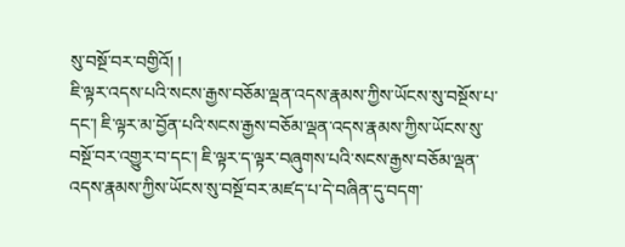སུ་བསྔོ་བར་བགྱིའོ། །
ཇི་ལྟར་འདས་པའི་སངས་རྒྱས་བཅོམ་ལྡན་འདས་རྣམས་ཀྱིས་ཡོངས་སུ་བསྔོས་པ་དང་། ཇི་ལྟར་མ་བྱོན་པའི་སངས་རྒྱས་བཅོམ་ལྡན་འདས་རྣམས་ཀྱིས་ཡོངས་སུ་བསྔོ་བར་འགྱུར་བ་དང་། ཇི་ལྟར་ད་ལྟར་བཞུགས་པའི་སངས་རྒྱས་བཅོམ་ལྡན་འདས་རྣམས་ཀྱིས་ཡོངས་སུ་བསྔོ་བར་མཛད་པ་དེ་བཞིན་དུ་བདག་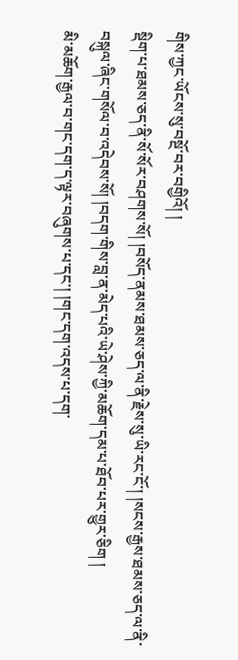གིས་ཀྱང་ཡོངས་སུ་བསྔོ་བར་བགྱིའོ། །
སྡིག་པ་ཐམས་ཅད་ནི་སོ་སོར་བཤགས་སོ། །བསོད་ནམས་ཐམས་ཅད་ལ་ནི་རྗེས་སུ་ཡི་རང་ངོ་། །སངས་རྒྱས་ཐམས་ཅད་ལ་ནི་བསྐུལ་ཞིང་གསོལ་བ་འདེབས་སོ། །བདག་གིས་བླ་ན་མེད་པའི་ཡེ་ཤེས་ཀྱི་མཆོག་དམ་པ་ཐོབ་པར་གྱུར་ཅིག །
མི་མཆོག་རྒྱལ་བ་གང་དག་ད་ལྟར་བཞུགས་པ་དང་། །གང་དག་འདས་པ་དག་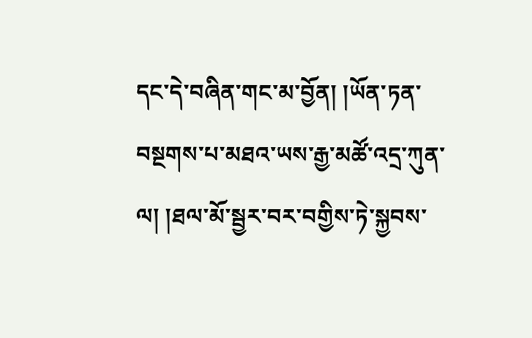དང་དེ་བཞིན་གང་མ་བྱོན། །ཡོན་ཏན་བསྔགས་པ་མཐའ་ཡས་རྒྱ་མཚོ་འདྲ་ཀུན་ལ། །ཐལ་མོ་སྦྱར་བར་བགྱིས་ཏེ་སྐྱབས་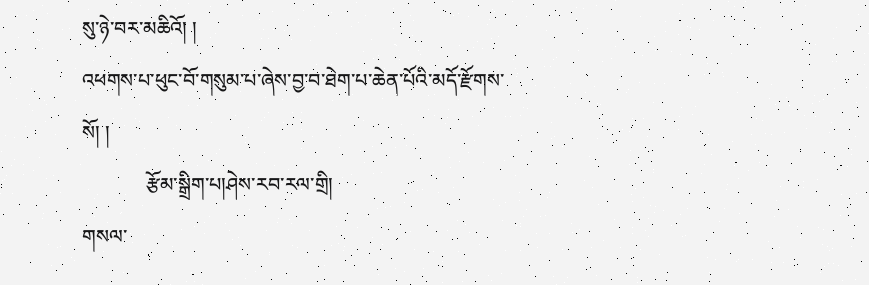སུ་ཉེ་བར་མཆིའོ། །
འཕགས་པ་ཕུང་བོ་གསུམ་པ་ཞེས་བྱ་བ་ཐེག་པ་ཆེན་པོའི་མདོ་རྫོགས་སོ། །
             རྩོམ་སྒྲིག་པ།ཤེས་རབ་རལ་གྲི།
གསལ་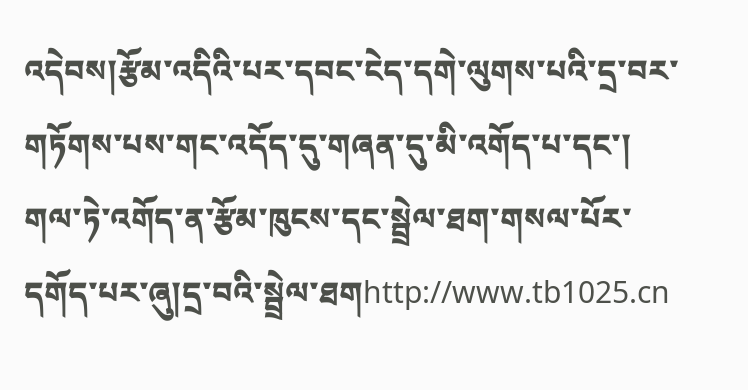འདེབས།རྩོམ་འདིའི་པར་དབང་ངེད་དགེ་ལུགས་པའི་དྲ་བར་གཏོགས་པས་གང་འདོད་དུ་གཞན་དུ་མི་འགོད་པ་དང་། གལ་ཏེ་འགོད་ན་རྩོམ་ཁུངས་དང་སྦྲེལ་ཐག་གསལ་པོར་དགོད་པར་ཞུ།དྲ་བའི་སྦྲེལ་ཐགhttp://www.tb1025.cn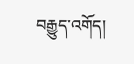བརྒྱུད་འགོད།